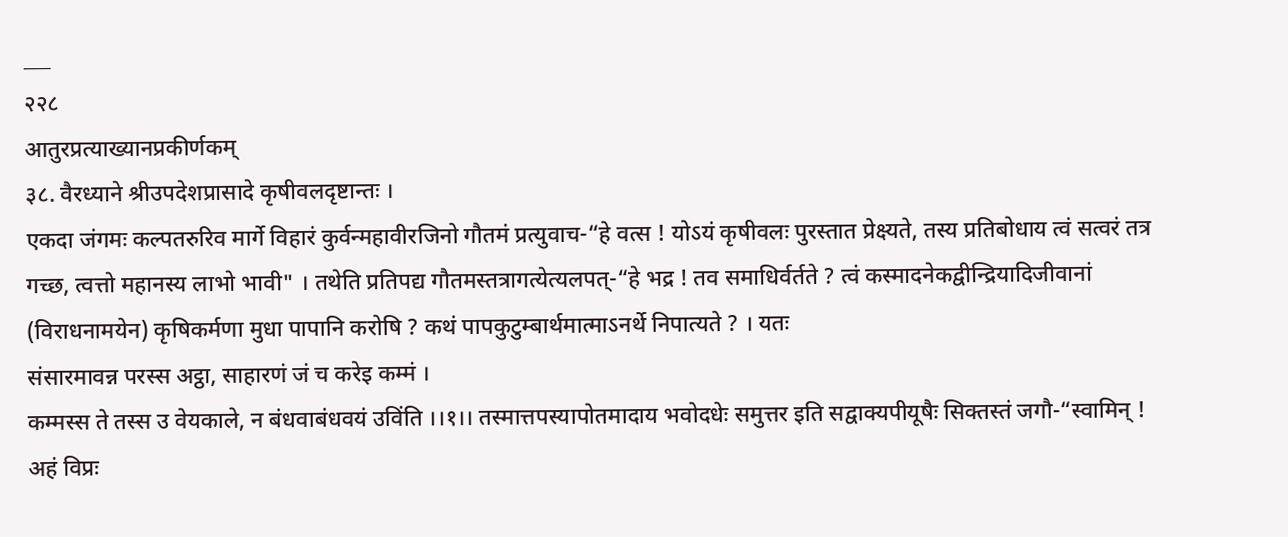___
२२८
आतुरप्रत्याख्यानप्रकीर्णकम्
३८. वैरध्याने श्रीउपदेशप्रासादे कृषीवलदृष्टान्तः ।
एकदा जंगमः कल्पतरुरिव मार्गे विहारं कुर्वन्महावीरजिनो गौतमं प्रत्युवाच-“हे वत्स ! योऽयं कृषीवलः पुरस्तात प्रेक्ष्यते, तस्य प्रतिबोधाय त्वं सत्वरं तत्र गच्छ, त्वत्तो महानस्य लाभो भावी" । तथेति प्रतिपद्य गौतमस्तत्रागत्येत्यलपत्-“हे भद्र ! तव समाधिर्वर्तते ? त्वं कस्मादनेकद्वीन्द्रियादिजीवानां (विराधनामयेन) कृषिकर्मणा मुधा पापानि करोषि ? कथं पापकुटुम्बार्थमात्माऽनर्थे निपात्यते ? । यतः
संसारमावन्न परस्स अट्ठा, साहारणं जं च करेइ कम्मं ।
कम्मस्स ते तस्स उ वेयकाले, न बंधवाबंधवयं उविंति ।।१।। तस्मात्तपस्यापोतमादाय भवोदधेः समुत्तर इति सद्वाक्यपीयूषैः सिक्तस्तं जगौ-“स्वामिन् ! अहं विप्रः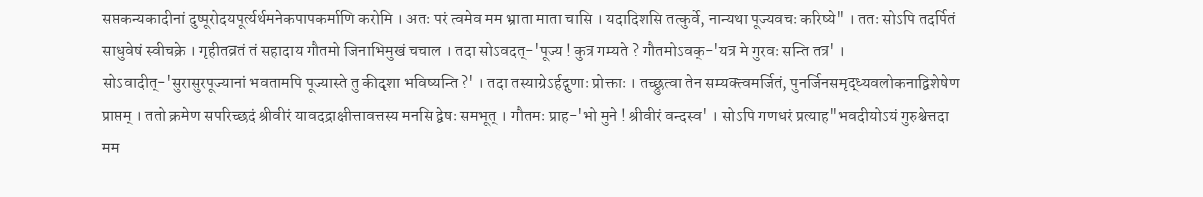सप्तकन्यकादीनां दुष्पूरोदयपूर्त्यर्थमनेकपापकर्माणि करोमि । अतः परं त्वमेव मम भ्राता माता चासि । यदादिशसि तत्कुर्वे, नान्यथा पूज्यवचः करिष्ये" । ततः सोऽपि तदर्पितं साधुवेषं स्वीचक्रे । गृहीतव्रतं तं सहादाय गौतमो जिनाभिमुखं चचाल । तदा सोऽवदत्-'पूज्य ! कुत्र गम्यते ? गौतमोऽवक्-'यत्र मे गुरवः सन्ति तत्र' । सोऽवादीत्-'सुरासुरपूज्यानां भवतामपि पूज्यास्ते तु कीदृशा भविष्यन्ति ?' । तदा तस्याग्रेऽर्हद्गुणाः प्रोक्ताः । तच्छ्रुत्वा तेन सम्यक्त्वमर्जितं, पुनर्जिनसमृद्ध्यवलोकनाद्विशेषेण प्राप्तम् । ततो क्रमेण सपरिच्छदं श्रीवीरं यावदद्राक्षीत्तावत्तस्य मनसि द्वेषः समभूत् । गौतमः प्राह-'भो मुने ! श्रीवीरं वन्दस्व' । सोऽपि गणधरं प्रत्याह"भवदीयोऽयं गुरुश्चेत्तदा मम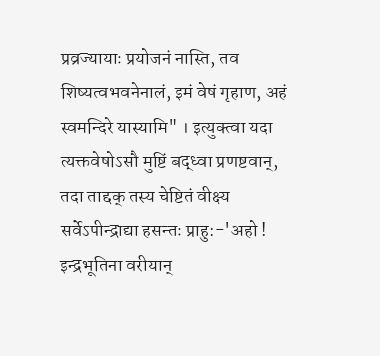प्रव्रज्यायाः प्रयोजनं नास्ति, तव शिष्यत्वभवनेनालं, इमं वेषं गृहाण, अहं स्वमन्दिरे यास्यामि" । इत्युक्त्वा यदा त्यक्तवेषोऽसौ मुष्टिं बद्ध्वा प्रणष्टवान्, तदा ताद्दक् तस्य चेष्टितं वीक्ष्य सर्वेऽपीन्द्राद्या हसन्तः प्राहु:-'अहो ! इन्द्रभूतिना वरीयान्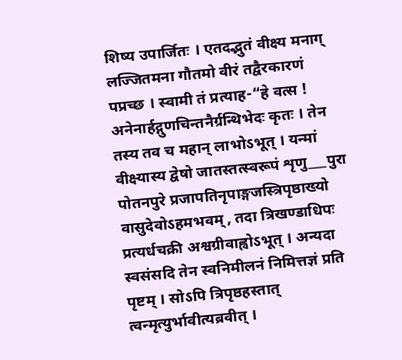शिष्य उपार्जितः । एतदद्भुतं वीक्ष्य मनाग् लज्जितमना गौतमो वीरं तद्वैरकारणं पप्रच्छ । स्वामी तं प्रत्याह-“हे वत्स ! अनेनार्हद्गुणचिन्तनैर्ग्रन्थिभेदः कृतः । तेन तस्य तव च महान् लाभोऽभूत् । यन्मां वीक्ष्यास्य द्वेषो जातस्तत्स्वरूपं शृणु___पुरा पोतनपुरे प्रजापतिनृपाङ्गजस्त्रिपृष्ठाख्यो वासुदेवोऽहमभवम्, तदा त्रिखण्डाधिपः प्रत्यर्धचक्री अश्वग्रीवाह्वोऽभूत् । अन्यदा स्वसंसदि तेन स्वनिमीलनं निमित्तज्ञं प्रति पृष्टम् । सोऽपि त्रिपृष्ठहस्तात् त्वन्मृत्युर्भावीत्यब्रवीत् ।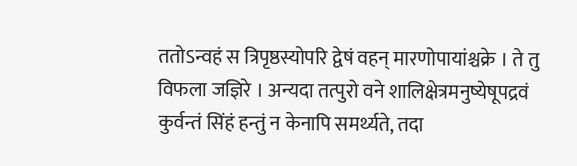ततोऽन्वहं स त्रिपृष्ठस्योपरि द्वेषं वहन् मारणोपायांश्चक्रे । ते तु विफला जज्ञिरे । अन्यदा तत्पुरो वने शालिक्षेत्रमनुष्येषूपद्रवं कुर्वन्तं सिंहं हन्तुं न केनापि समर्थ्यते, तदा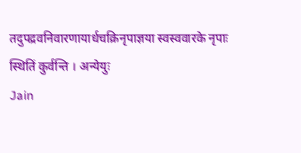तदुपद्रवनिवारणायार्धचक्रिनृपाज्ञया स्वस्ववारके नृपाः स्थितिं कुर्वन्ति । अन्येयुः
Jain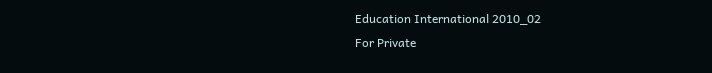Education International 2010_02
For Private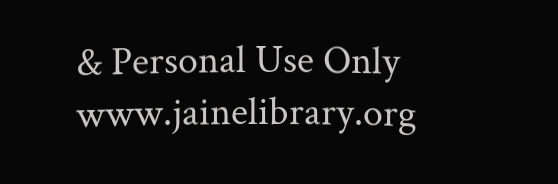& Personal Use Only
www.jainelibrary.org